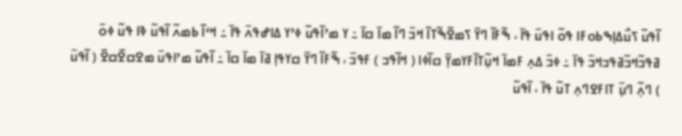ߊ߬ߟߎ߬ ߖߎ߯ߡߊ߲ߒߕߋߓߊ ߟߋ߬ ߊߟߎ߫ ߟߊ߫ ، ߒ߬ߓߊ߬ ߣߌ߫ ߖߘߐ߬ߒ߬ߠߊ߬ ߞߏ߫ ߣߊ߬ ߘߊ߫ ߛߊ߫ ߸ ߌ ߘߴߊ߬ߟߎ߬ ߦߴߌ ߡߊߝߟߍ߫ ߟߊ߫ ߸ ߞߵߊ߬ ߕߘߍ߬ ߊ߬ߟߎ߬ ߢߊ ߟߎ߬ ߦߋ߫ ߥߟߏ߬ߞߏ߬ߥߟߏߞߏ߫ ߟߊ߫ ߸ ߦߏ߫ ߡߍ߲ ߓߘߊ߫ ߞߎ߲߬ߠߊ߬ߓߌߘߌ߲߫ ߛߊ߬ߦߊ ( ߞߊ߬ߟߏ ) ߓߟߏ߫ ، ߒ߬ߓߊ߬ ߣߌ߫ ߛߌߟߊ߲ ߥߊ߫ ߘߊ߫ ߛߊ߫ ߸ ߊ߬ߟߎ߬ ߘߴߊߟߎ߫ ߘߐߛߐ߰ߛߐ߰ ( ߊ߬ߟߎ߫ ) ߣߍ߲߬ ߣߎ߲߫ ߠߊߓߐߣߍ߲ ߠߎ߬ ߟߊ߫ ، ߊ߬ߟߎ߬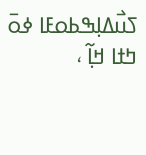ߖߎ߯ߡߊ߲ߒߕߋߓߊ ߦߋ߫ ߤߙߊ ߞߊ߲߬ ،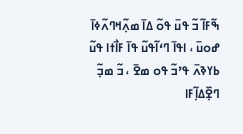ߒ߬ߓߊ߬ ߏ߬ ߟߎ߫ ߟߋ߬ ߡߊ߫ ߘߍ߲߬ߞߣߍ߬ߦߊ߫ ߝߋߎ߫ ، ߊߟߊ߫ ߣߵߊ߬ߟߎ߬ ߟߊ߫ ߓߊ߯ߙߊ ߟߎ߬ ߕߌߢߍ߫ ߟߴߏ߬ ߟߋ ߘߐ߫ ، ߏ߬ ߘߏ߲߬ ߣߐ߲߰ߡߊ߲߬ߓߊ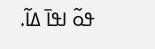ߟߋ߬ ߊߟߊ߫ ߡߊ߬.